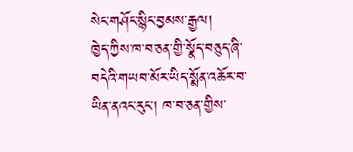སེང་གཤོང་སྙིང་བྱམས་རྒྱལ།
ཁྱེད་ཀྱིས་ཁ་བ་ཅན་གྱི་སྣོད་བཅུད་ཞི་བདེའི་གཡབ་མོར་ཡིད་སྨོན་འཆོར་བ་ཡིན་ནའང་རུང་། ཁ་བ་ཅན་གྱིས་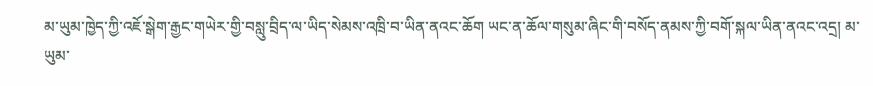མ་ཡུམ་ཁྱེད་ཀྱི་འཇོ་སྒེག་རྒྱང་གཡེར་གྱི་བསླུ་བྲིད་ལ་ཡིད་སེམས་འཁྲི་བ་ཡིན་ནའང་ཆོག ཡང་ན་ཆོལ་གསུམ་ཞིང་གི་བསོད་ནམས་ཀྱི་བགོ་སྐལ་ཡིན་ནའང་འདྲ། མ་ཡུམ་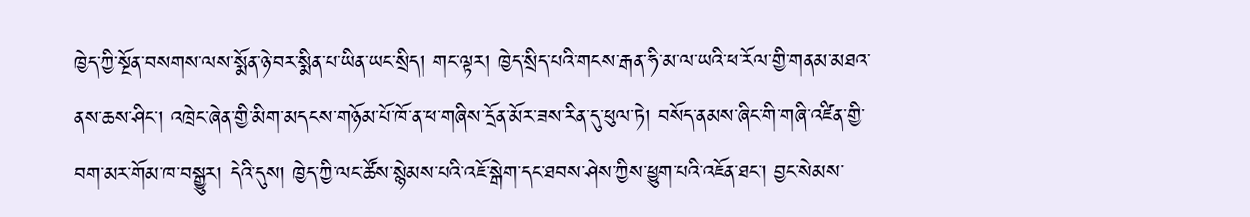ཁྱེད་ཀྱི་སྔོན་བསགས་ལས་སྨོན་ཉེ་བར་སྨིན་པ་ཡིན་ཡང་སྲིད། གང་ལྟར། ཁྱེད་སྲིད་པའི་གངས་རྒན་ཧི་མ་ལ་ཡའི་ཕ་རོལ་གྱི་གནམ་མཐའ་ནས་ཆས་ཤིང་། འཁྲེང་ཞེན་གྱི་མིག་མདངས་གཉོམ་པོ་ཁོ་ན་ཕ་གཞིས་དྲོན་མོར་ཟས་རིན་དུ་ཕུལ་ཏེ། བསོད་ནམས་ཞིང་གི་གཞི་འཛིན་གྱི་བག་མར་གོམ་ཁ་བསྒྱུར། དེའི་དུས། ཁྱེད་ཀྱི་ལང་ཚོས་སྙེམས་པའི་འཇོ་སྒེག་དང་ཐབས་ཤེས་ཀྱིས་ཕྱུག་པའི་འཇོན་ཐང་། བྱང་སེམས་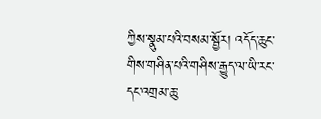ཀྱིས་སྣུམ་པའི་བསམ་སྦྱོར། འདོད་ཆུང་གིས་གཤིན་པའི་གཤིས་རྒྱུད་ལ་ཡི་རང་དང་འགྲམ་ཆུ་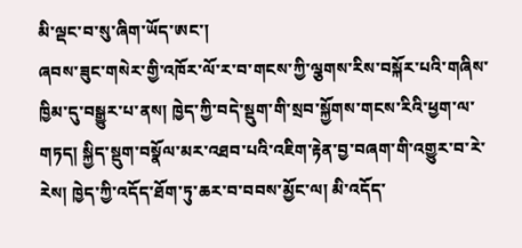མི་ལྡང་བ་སུ་ཞིག་ཡོད་ཨང་།
ཞབས་ཟུང་གསེར་གྱི་འཁོར་ལོ་ར་བ་གངས་ཀྱི་ལྕགས་རིས་བསྐོར་པའི་གཞིས་ཁྱིམ་དུ་བསྒྱུར་པ་ནས། ཁྱེད་ཀྱི་བདེ་སྡུག་གི་སྲབ་སྐྱོགས་གངས་རིའི་ཕྱག་ལ་གཏད། སྐྱིད་སྡུག་བསྣོལ་མར་འཐབ་པའི་འཇིག་རྟེན་བྱ་བཞག་གི་འགྱུར་བ་རེ་རེས། ཁྱེད་ཀྱི་འདོད་ཐོག་ཏུ་ཆར་བ་བབས་མྱོང་ལ། མི་འདོད་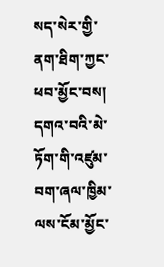སད་སེར་གྱི་ནག་ཐིག་ཀྱང་ཕབ་མྱོང་བས། དགའ་བའི་མེ་ཏོག་གི་འཛུམ་བག་ཞལ་ཁྱིམ་ལས་ངོམ་མྱོང་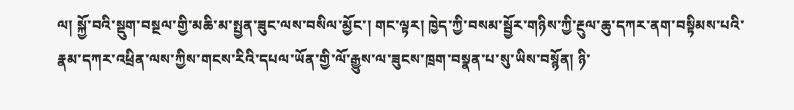ལ། སྐྱོ་བའི་སྡུག་བསྔལ་གྱི་མཆི་མ་སྤྱན་ཟུང་ལས་བསིལ་མྱོང་། གང་ལྟར། ཁྱེད་ཀྱི་བསམ་སྦྱོར་གཉིས་ཀྱི་རྔུལ་ཆུ་དཀར་ནག་བསྟིམས་པའི་རྣམ་དཀར་འཕྲིན་ལས་ཀྱིས་གངས་རིའི་དཔལ་ཡོན་གྱི་ལོ་རྒྱུས་ལ་ཟུངས་ཁྲག་བསྣན་པ་སུ་ཡིས་བསྙོན། ཉི་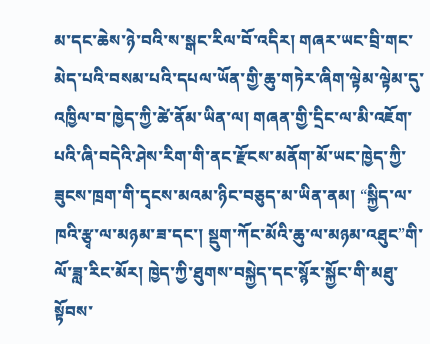མ་དང་ཆེས་ཉེ་བའི་ས་སྒང་རིལ་བོ་འདིར། གཞར་ཡང་བྲི་གང་མེད་པའི་བསམ་པའི་དཔལ་ཡོན་གྱི་ཆུ་གཏེར་ཞིག་ལྟེམ་ལྟེམ་དུ་འཁྱིལ་བ་ཁྱེད་ཀྱི་ཚེ་ནོམ་ཡིན་ལ། གཞན་གྱི་དྲིང་ལ་མི་འཇོག་པའི་ཞི་བདེའི་ཤེས་རིག་གི་ནང་རྫོངས་མནོག་མོ་ཡང་ཁྱེད་ཀྱི་ཟུངས་ཁྲག་གི་དྭངས་མའམ་ཉིང་བཅུད་མ་ཡིན་ནམ། “སྐྱིད་ལ་ཁའི་རྩྭ་ལ་མཉམ་ཟ་དང་། སྡུག་ཀོང་མོའི་ཆུ་ལ་མཉམ་འཐུང”གི་ལོ་ཟླ་རིང་མོར། ཁྱེད་ཀྱི་ཐུགས་བསྐྱེད་དང་སྙོར་སྐྱོང་གི་མཐུ་སྟོབས་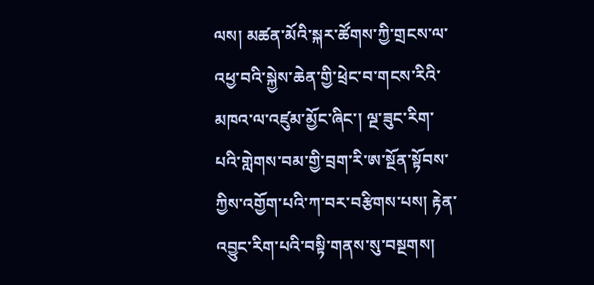ལས། མཚན་མོའི་སྐར་ཚོགས་ཀྱི་གྲངས་ལ་འཕྱ་བའི་སྐྱེས་ཆེན་གྱི་ཕྲེང་བ་གངས་རིའི་མཁའ་ལ་འཛུམ་མྱོང་ཞིང་། ལྔ་ཟུང་རིག་པའི་གླེགས་བམ་གྱི་བྲག་རི་ཨ་སྔོན་སྟོབས་ཀྱིས་འགྱོག་པའི་ཀ་བར་བརྩིགས་པས། རྟེན་འབྱུང་རིག་པའི་བསྟི་གནས་སུ་བསྔགས།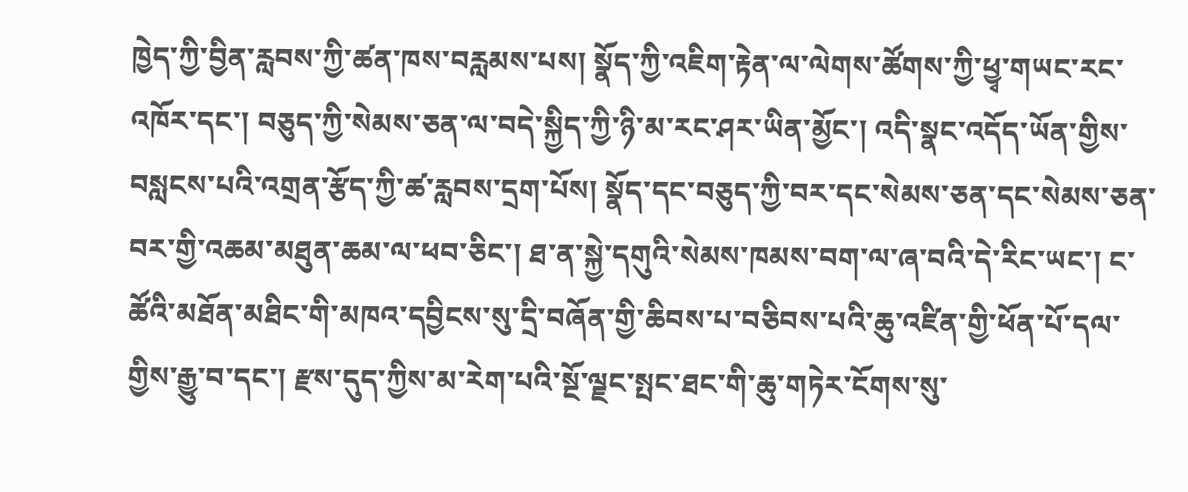ཁྱེད་ཀྱི་བྱིན་རླབས་ཀྱི་ཚན་ཁས་བརླམས་པས། སྣོད་ཀྱི་འཇིག་རྟེན་ལ་ལེགས་ཚོགས་ཀྱི་ཕྱྭ་གཡང་རང་འཁོར་དང་། བཅུད་ཀྱི་སེམས་ཅན་ལ་བདེ་སྐྱིད་ཀྱི་ཉི་མ་རང་ཤར་ཡིན་མྱོང་། འདི་སྣང་འདོད་ཡོན་གྱིས་བསླངས་པའི་འགྲན་རྩོད་ཀྱི་ཚ་རླབས་དྲག་པོས། སྣོད་དང་བཅུད་ཀྱི་བར་དང་སེམས་ཅན་དང་སེམས་ཅན་བར་གྱི་འཆམ་མཐུན་ཆམ་ལ་ཕབ་ཅིང་། ཐ་ན་སྐྱེ་དགུའི་སེམས་ཁམས་བག་ལ་ཞ་བའི་དེ་རིང་ཡང་། ང་ཚོའི་མཐོན་མཐིང་གི་མཁའ་དབྱིངས་སུ་དྲི་བཞོན་གྱི་ཆིབས་པ་བཅིབས་པའི་ཆུ་འཛིན་གྱི་ཕོན་པོ་དལ་གྱིས་རྒྱུ་བ་དང་། རྫས་དུད་ཀྱིས་མ་རེག་པའི་སྔོ་ལྗང་སྤང་ཐང་གི་ཆུ་གཏེར་ངོགས་སུ་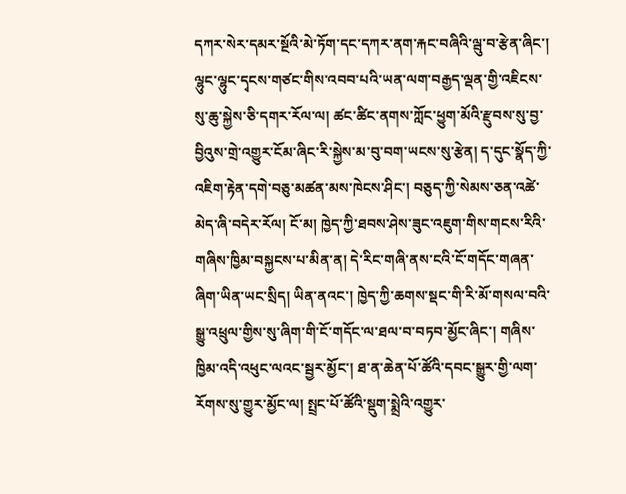དཀར་སེར་དམར་སྔོའི་མེ་ཏོག་དང་དཀར་ནག་རྐང་བཞིའི་ལྦུ་བ་རྩེན་ཞིང་། ལྷུང་ལྷུང་དྭངས་གཙང་གིས་འབབ་པའི་ཡན་ལག་བརྒྱད་ལྡན་གྱི་འཇིངས་སུ་ཆུ་སྐྱེས་ཅི་དགར་རོལ་ལ། ཚང་ཚིང་ནགས་ཀློང་ཕྱུག་མོའི་རྫུབས་སུ་བྱ་བྱིའུས་གྲེ་འགྱུར་ངོམ་ཞིང་རི་སྐྱེས་མ་བུ་བག་ཡངས་སུ་རྩེན། ད་དུང་སྣོད་ཀྱི་འཇིག་རྟེན་དགེ་བཅུ་མཚན་མས་ཁེངས་ཤིང་། བཅུད་ཀྱི་སེམས་ཅན་འཚེ་མེད་ཞི་བདེར་རོལ། ངོ་མ། ཁྱེད་ཀྱི་ཐབས་ཤེས་ཟུང་འཇུག་གིས་གངས་རིའི་གཞིས་ཁྱིམ་བསྐྱངས་པ་མིན་ན། དེ་རིང་གཞི་ནས་ངའི་ངོ་གདོང་གཞན་ཞིག་ཡིན་ཡང་སྲིད། ཡིན་ནའང་། ཁྱེད་ཀྱི་ཆགས་སྡང་གི་རི་མོ་གསལ་བའི་སྒྱུ་འཕྲུལ་གྱིས་སུ་ཞིག་གི་ངོ་གདོང་ལ་ཐལ་བ་བཏབ་མྱོང་ཞིང་། གཞིས་ཁྱིམ་འདི་འཕུང་ལའང་སྦྱར་མྱོང་། ཐ་ན་ཆེན་པོ་ཚོའི་དབང་སྒྱུར་གྱི་ལག་རོགས་སུ་གྱུར་མྱོང་ལ། སྤྲང་པོ་ཚོའི་སྡུག་སྨྲེའི་འགྱུར་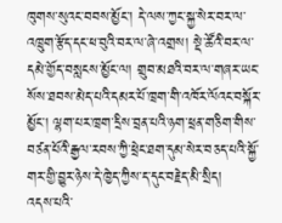ཁུགས་སུའང་བབས་མྱོང་། དེ་ལས་ཀྱང་སྐྱ་སེར་བར་ལ་འཁྲུག་རྩོད་དང་ཕ་བུའི་བར་ལ་ཞེ་འགྲས། སྡེ་ཚོའི་བར་ལ་དམེ་གྱོད་བསླངས་མྱོང་ལ། གྲུབ་མཐའི་བར་ལ་གཞར་ཡང་སོས་ཐབས་མེད་པའི་དམར་པོ་ཁྲག་གི་འཁོར་ལོའང་བསྐོར་མྱོང་། ལྷག་པར་ཁྲག་དྲིས་བྲན་པའི་ཉག་ཕྲན་གཅིག་གིས་བཙན་པོའི་རྒྱལ་རབས་ཀྱི་ཕྲེང་ཐག་དུམ་སེར་བཅད་པའི་སྐྱོ་གར་གྱི་བྱུར་ཉེས་དེ་ཁྱེད་ཀྱིས་ད་དུང་བརྗེད་མི་སྲིད།
འདས་པའི་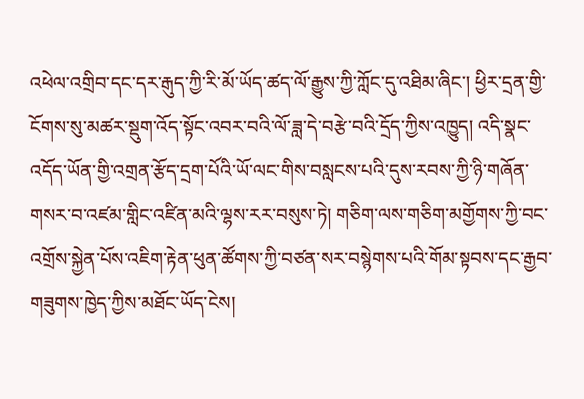འཕེལ་འགྲིབ་དང་དར་རྒུད་ཀྱི་རི་མོ་ཡོད་ཚད་ལོ་རྒྱུས་ཀྱི་ཀློང་དུ་འཐིམ་ཞིང་། ཕྱིར་དྲན་གྱི་ངོགས་སུ་མཚར་སྡུག་འོད་སྟོང་འབར་བའི་ལོ་ཟླ་དེ་བརྩེ་བའི་དྲོད་ཀྱིས་འཁྱུད། འདི་སྣང་འདོད་ཡོན་གྱི་འགྲན་རྩོད་དྲག་པོའི་ཡོ་ལང་གིས་བསླངས་པའི་དུས་རབས་ཀྱི་ཉི་གཞོན་གསར་བ་འཛམ་གླིང་འཛིན་མའི་ལྷས་རར་བསུས་ཏེ། གཅིག་ལས་གཅིག་མགྱོགས་ཀྱི་བང་འགྲོས་སྐྱེན་པོས་འཇིག་རྟེན་ཕུན་ཚོགས་ཀྱི་བཙན་སར་བསྙེགས་པའི་གོམ་སྟབས་དང་རྒྱབ་གཟུགས་ཁྱེད་ཀྱིས་མཐོང་ཡོད་ངེས།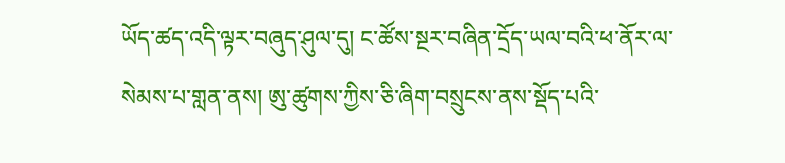ཡོད་ཚད་འདི་ལྟར་བཞུད་ཤུལ་དུ། ང་ཚོས་སྔར་བཞིན་དྲོད་ཡལ་བའི་ཕ་ནོར་ལ་སེམས་པ་གླན་ནས། ཨུ་ཚུགས་ཀྱིས་ཅི་ཞིག་བསྲུངས་ནས་སྡོད་པའི་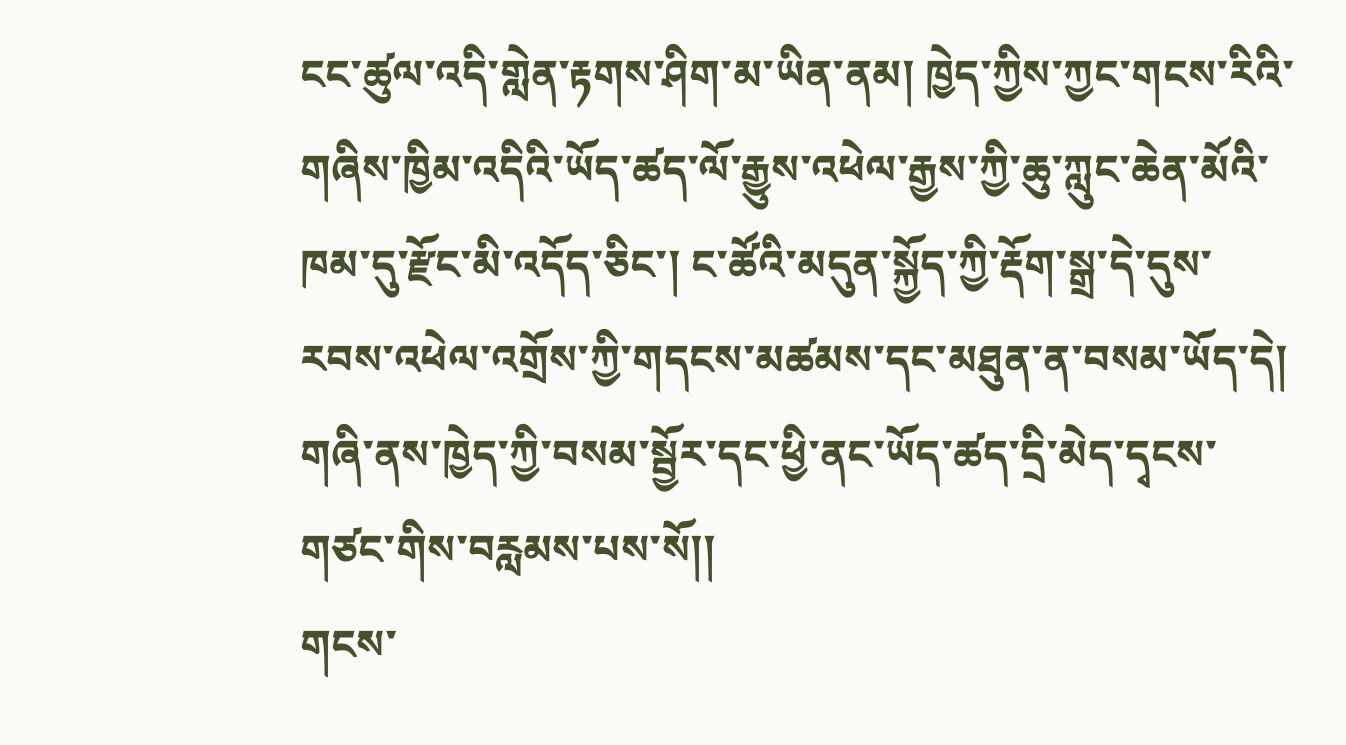ངང་ཚུལ་འདི་གླེན་རྟགས་ཤིག་མ་ཡིན་ནམ། ཁྱེད་ཀྱིས་ཀྱང་གངས་རིའི་གཞིས་ཁྱིམ་འདིའི་ཡོད་ཚད་ལོ་རྒྱུས་འཕེལ་རྒྱས་ཀྱི་ཆུ་ཀླུང་ཆེན་མོའི་ཁམ་དུ་རྫོང་མི་འདོད་ཅིང་། ང་ཚོའི་མདུན་སྐྱོད་ཀྱི་རྡོག་སྒྲ་དེ་དུས་རབས་འཕེལ་འགྲོས་ཀྱི་གདངས་མཚམས་དང་མཐུན་ན་བསམ་ཡོད་དེ། གཞི་ནས་ཁྱེད་ཀྱི་བསམ་སྦྱོར་དང་ཕྱི་ནང་ཡོད་ཚད་དྲི་མེད་དྭངས་གཙང་གིས་བརླམས་པས་སོ།།
གངས་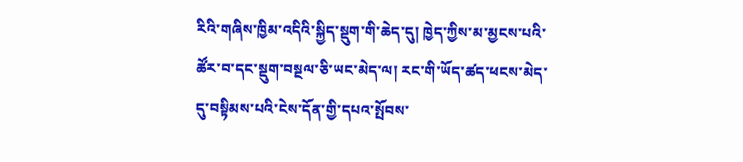རིའི་གཞིས་ཁྱིམ་འདིའི་སྐྱིད་སྡུག་གི་ཆེད་དུ། ཁྱེད་ཀྱིས་མ་མྱངས་པའི་ཚོར་བ་དང་སྡུག་བསྔལ་ཅི་ཡང་མེད་ལ། རང་གི་ཡོད་ཚད་ཕངས་མེད་དུ་བསྟིམས་པའི་ངེས་དོན་གྱི་དཔའ་སྤོབས་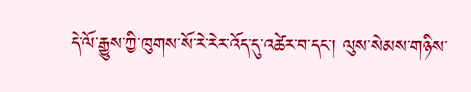དེ་ལོ་རྒྱུས་ཀྱི་ཁུགས་སོ་རེ་རེར་འོད་དུ་འཚེར་བ་དང་། ལུས་སེམས་གཉིས་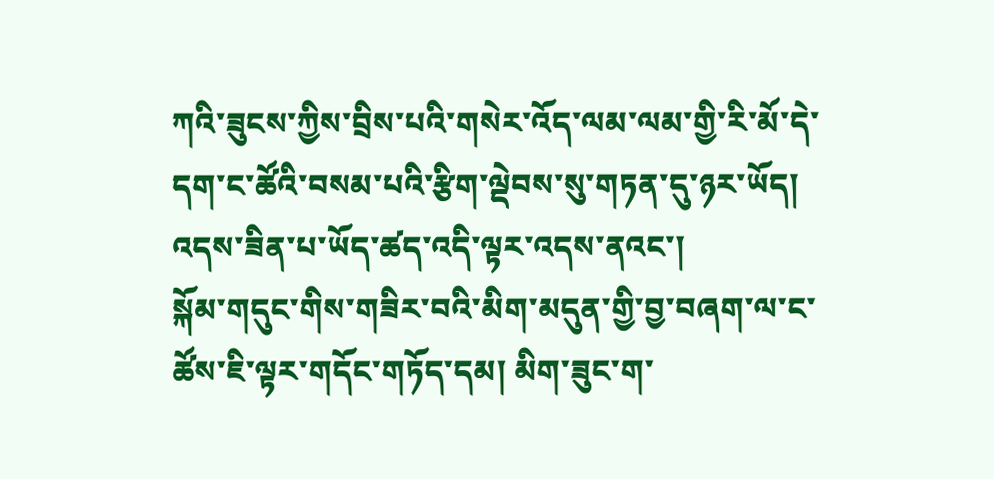ཀའི་ཟུངས་ཀྱིས་བྲིས་པའི་གསེར་འོད་ལམ་ལམ་གྱི་རི་མོ་དེ་དག་ང་ཚོའི་བསམ་པའི་རྩིག་ལྡེབས་སུ་གཏན་དུ་ཉར་ཡོད། འདས་ཟིན་པ་ཡོད་ཚད་འདི་ལྟར་འདས་ནའང་།
སྐོམ་གདུང་གིས་གཟིར་བའི་མིག་མདུན་གྱི་བྱ་བཞག་ལ་ང་ཚོས་ཇི་ལྟར་གདོང་གཏོད་དམ། མིག་ཟུང་ག་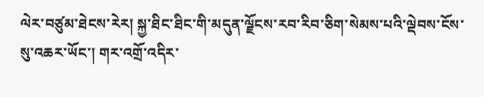ལེར་བཙུམ་ཐེངས་རེར། སྐྱ་ཐིང་ཐིང་གི་མདུན་ལྗོངས་རབ་རིབ་ཅིག་སེམས་པའི་ལྡེབས་ངོས་སུ་འཆར་ཡོང་། གར་འགྲོ་འདིར་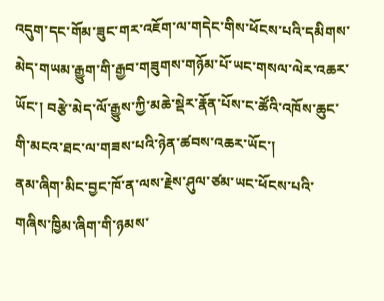འདུག་དང་གོམ་ཟུང་གར་འཇོག་ལ་གདེང་གིས་ཕོངས་པའི་དམིགས་མེད་གཡམ་རྒྱུག་གི་རྒྱབ་གཟུགས་གཉོམ་པོ་ཡང་གསལ་ལེར་འཆར་ཡོང་། བརྩེ་མེད་ལོ་རྒྱུས་ཀྱི་མཆེ་སྡེར་རྣོན་པོས་ང་ཚོའི་འཁོས་ཆུང་གི་མངའ་ཐང་ལ་གཟས་པའི་ཉེན་ཚབས་འཆར་ཡོང་།
ནམ་ཞིག་མིང་བྱང་ཁོ་ན་ལས་རྗེས་ཤུལ་ཙམ་ཡང་ཕོངས་པའི་གཞིས་ཁྱིམ་ཞིག་གི་ཉམས་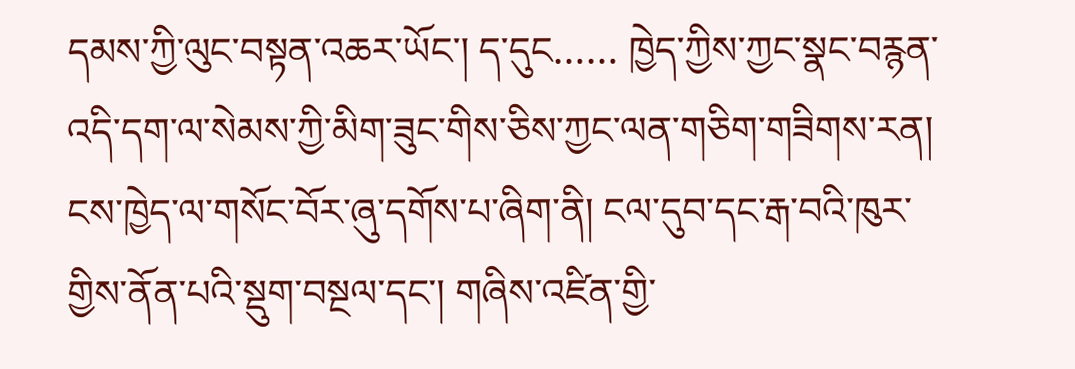དམས་ཀྱི་ལུང་བསྟན་འཆར་ཡོང་། ད་དུང…… ཁྱེད་ཀྱིས་ཀྱང་སྣང་བརྙན་འདི་དག་ལ་སེམས་ཀྱི་མིག་ཟུང་གིས་ཅིས་ཀྱང་ལན་གཅིག་གཟིགས་རན།
ངས་ཁྱེད་ལ་གསོང་བོར་ཞུ་དགོས་པ་ཞིག་ནི། ངལ་དུབ་དང་རྒ་བའི་ཁུར་གྱིས་ནོན་པའི་སྡུག་བསྔལ་དང་། གཞིས་འཛིན་གྱི་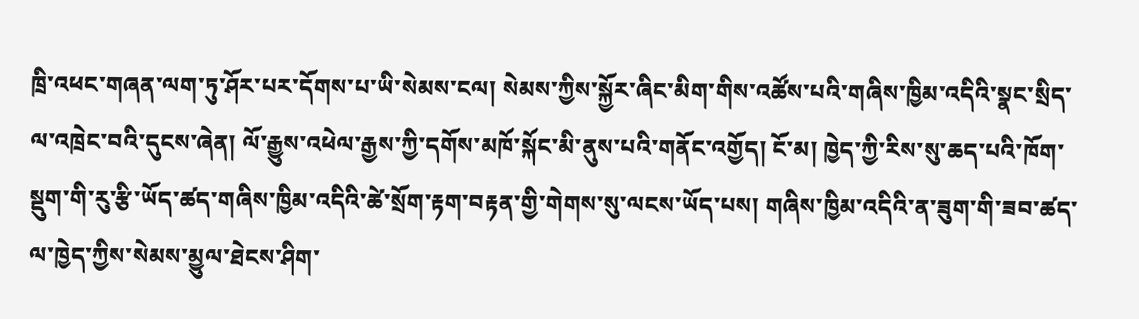ཁྲི་འཕང་གཞན་ལག་ཏུ་ཤོར་པར་དོགས་པ་ཡི་སེམས་ངལ། སེམས་ཀྱིས་སྐྱོར་ཞིང་མིག་གིས་འཚོས་པའི་གཞིས་ཁྱིམ་འདིའི་སྣང་སྲིད་ལ་འཁྲེང་བའི་དུངས་ཞེན། ལོ་རྒྱུས་འཕེལ་རྒྱས་ཀྱི་དགོས་མཁོ་སྐོང་མི་ནུས་པའི་གནོང་འགྱོད། ངོ་མ། ཁྱེད་ཀྱི་རིས་སུ་ཆད་པའི་ཁོག་སྡུག་གི་རུ་རྩི་ཡོད་ཚད་གཞིས་ཁྱིམ་འདིའི་ཚེ་སྲོག་རྟག་བརྟན་གྱི་གེགས་སུ་ལངས་ཡོད་པས། གཞིས་ཁྱིམ་འདིའི་ན་ཟུག་གི་ཟབ་ཚད་ལ་ཁྱེད་ཀྱིས་སེམས་མྱུལ་ཐེངས་ཤིག་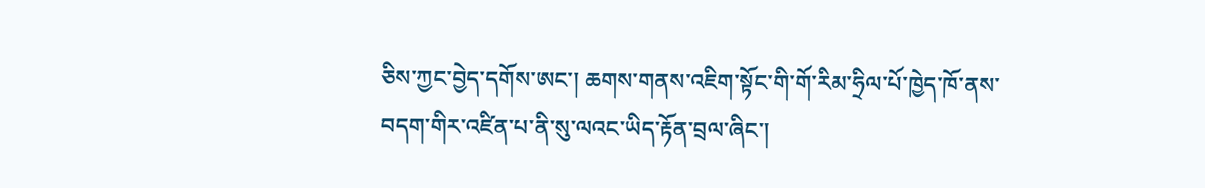ཅིས་ཀྱང་བྱེད་དགོས་ཨང་། ཆགས་གནས་འཇིག་སྟོང་གི་གོ་རིམ་ཧྲིལ་པོ་ཁྱེད་ཁོ་ནས་བདག་གིར་འཛིན་པ་ནི་སུ་ལའང་ཡིད་རྟོན་བྲལ་ཞིང་།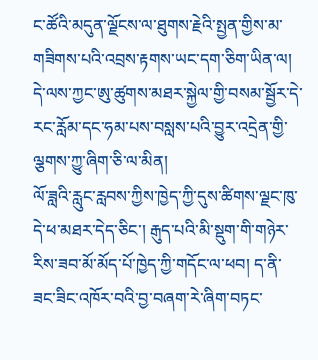ང་ཚོའི་མདུན་ལྗོངས་ལ་ཐུགས་རྗེའི་སྤྱན་གྱིས་མ་གཟིགས་པའི་འབྲས་རྟགས་ཡང་དག་ཅིག་ཡིན་ལ། དེ་ལས་ཀྱང་ཨུ་ཚུགས་མཐར་སྐྱེལ་གྱི་བསམ་སྦྱོར་དེ་རང་རློམ་དང་ཧམ་པས་བསླས་པའི་བྱུར་འདྲེན་གྱི་ལྕགས་ཀྱུ་ཞིག་ཅི་ལ་མིན།
ལོ་ཟླའི་རླུང་རླབས་ཀྱིས་ཁྱེད་ཀྱི་དུས་ཚིགས་ལྗང་ཁུ་དེ་ཕ་མཐར་དེད་ཅིང་། རྒུད་པའི་མི་སྡུག་གི་གཉེར་རིས་ཟབ་མོ་མོད་པོ་ཁྱེད་ཀྱི་གདོང་ལ་ཕབ། ད་ནི་ཟང་ཟིང་འཁོར་བའི་བྱ་བཞག་རེ་ཞིག་བཏང་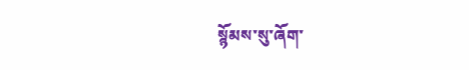སྙོམས་སུ་ཞོག་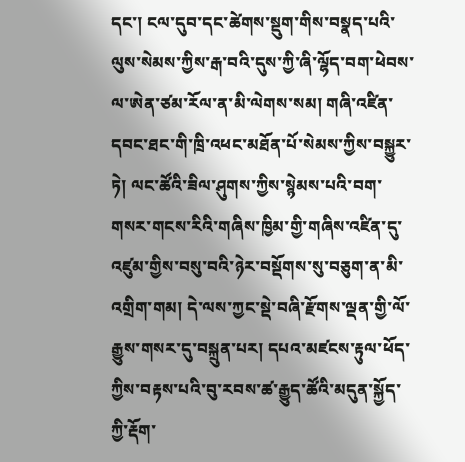དང་། ངལ་དུབ་དང་ཚེགས་སྡུག་གིས་བསྣད་པའི་ལུས་སེམས་ཀྱིས་རྒ་བའི་དུས་ཀྱི་ཞི་ལྷོད་བག་ཕེབས་ལ་ཨེན་ཙམ་རོལ་ན་མི་ལེགས་སམ། གཞི་འཛིན་དབང་ཐང་གི་ཁྲི་འཕང་མཐོན་པོ་སེམས་ཀྱིས་བསྐྱུར་ཏེ། ལང་ཚོའི་ཟིལ་ཤུགས་ཀྱིས་སྙེམས་པའི་བག་གསར་གངས་རིའི་གཞིས་ཁྱིམ་གྱི་གཞིས་འཛིན་དུ་འཛུམ་གྱིས་བསུ་བའི་ཉེར་བསྡོགས་སུ་བཅུག་ན་མི་འགྲིག་གམ། དེ་ལས་ཀྱང་སྡེ་བཞི་རྫོགས་ལྡན་གྱི་ལོ་རྒྱུས་གསར་དུ་བསྐྲུན་པར། དཔའ་མཛངས་རྟུལ་ཕོད་ཀྱིས་བརྟས་པའི་བུ་རབས་ཚ་རྒྱུད་ཚོའི་མདུན་སྐྱོད་ཀྱི་རྡོག་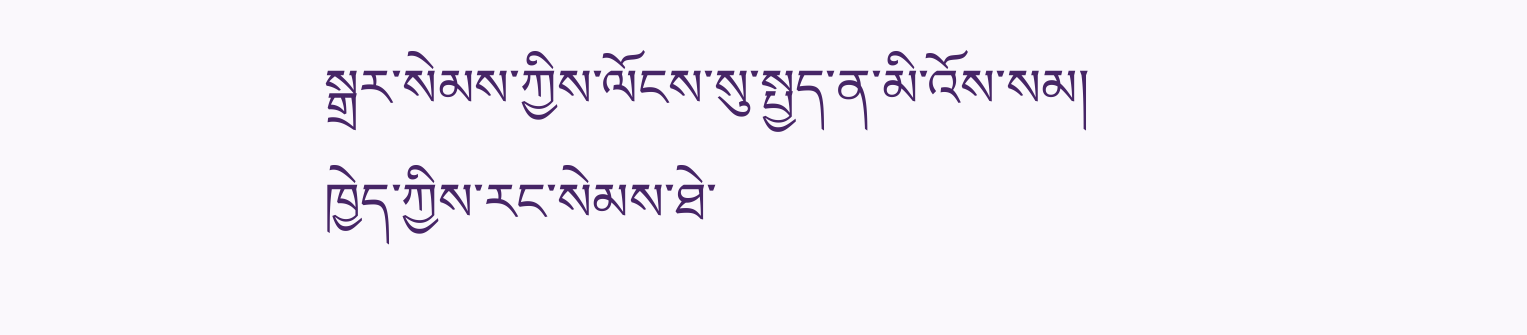སྒྲར་སེམས་ཀྱིས་ལོངས་སུ་སྤྱད་ན་མི་འོས་སམ།
ཁྱེད་ཀྱིས་རང་སེམས་ཐེ་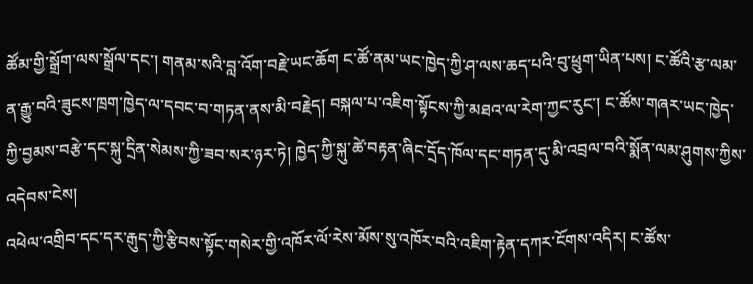ཚོམ་གྱི་སྒྲོག་ལས་སྒྲོལ་དང་། གནམ་སའི་བླ་འོག་བརྗེ་ཡང་ཆོག ང་ཚོ་ནམ་ཡང་ཁྱེད་ཀྱི་ཤ་ལས་ཆད་པའི་བུ་ཕྲུག་ཡིན་པས། ང་ཚོའི་རྩ་ལམ་ན་རྒྱུ་བའི་ཟུངས་ཁྲག་ཁྱེད་ལ་དབང་བ་གཏན་ནས་མི་བརྗེད། བསྐལ་པ་འཇིག་སྟོངས་ཀྱི་མཐའ་ལ་རེག་ཀྱང་རུང་། ང་ཚོས་གཞར་ཡང་ཁྱེད་ཀྱི་བྱམས་བརྩེ་དང་སྐུ་དྲིན་སེམས་ཀྱི་ཟབ་སར་ཉར་ཏེ། ཁྱེད་ཀྱི་སྐུ་ཚེ་བརྟན་ཞིང་དྲོད་ཁོལ་དང་གཏན་དུ་མི་འབྲལ་བའི་སྨོན་ལམ་ཤུགས་ཀྱིས་འདེབས་ངེས།
འཕེལ་འགྲིབ་དང་དར་རྒུད་ཀྱི་རྩིབས་སྟོང་གསེར་གྱི་འཁོར་ལོ་རེས་མོས་སུ་འཁོར་བའི་འཇིག་རྟེན་དཀར་ངོགས་འདིར། ང་ཚོས་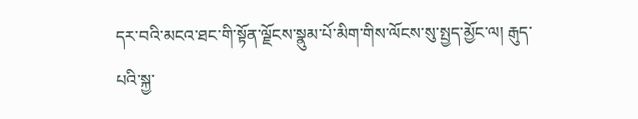དར་བའི་མངའ་ཐང་གི་སྟོན་ལྗོངས་སྣུམ་པོ་མིག་གིས་ལོངས་སུ་སྤྱད་མྱོང་ལ། རྒུད་པའི་སྐྱ་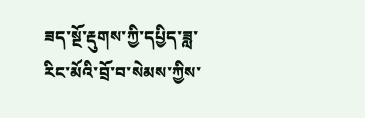ཟད་སྔོ་རྡུགས་ཀྱི་དཔྱིད་ཟླ་རིང་མོའི་བྲོ་བ་སེམས་ཀྱིས་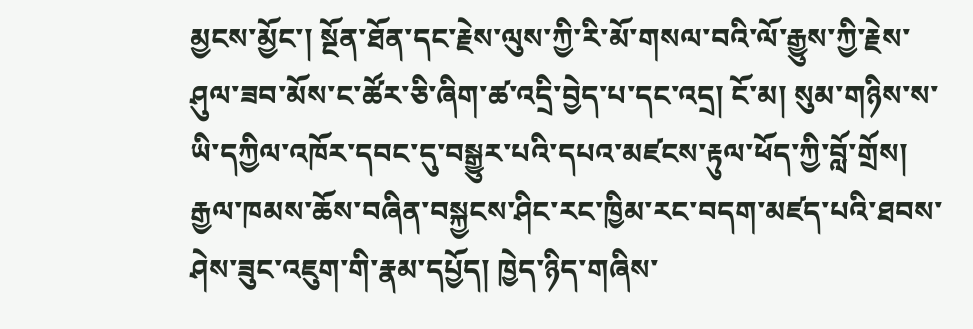མྱངས་མྱོང་། སྔོན་ཐོན་དང་རྗེས་ལུས་ཀྱི་རི་མོ་གསལ་བའི་ལོ་རྒྱུས་ཀྱི་རྗེས་ཤུལ་ཟབ་མོས་ང་ཚོར་ཅི་ཞིག་ཚ་འདྲི་བྱེད་པ་དང་འདྲ། ངོ་མ། སུམ་གཉིས་ས་ཡི་དཀྱིལ་འཁོར་དབང་དུ་བསྒྱུར་པའི་དཔའ་མཛངས་རྟུལ་ཕོད་ཀྱི་བློ་གྲོས། རྒྱལ་ཁམས་ཆོས་བཞིན་བསྐྱངས་ཤིང་རང་ཁྱིམ་རང་བདག་མཛད་པའི་ཐབས་ཤེས་ཟུང་འཇུག་གི་རྣམ་དཔྱོད། ཁྱེད་ཉིད་གཞིས་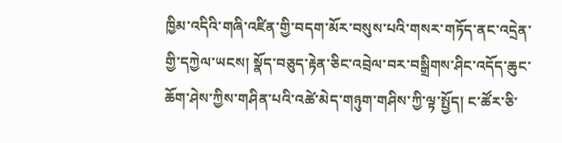ཁྱིམ་འདིའི་གཞི་འཛིན་གྱི་བདག་མོར་བསུས་པའི་གསར་གཏོད་ནང་འདྲེན་གྱི་དཀྱེལ་ཡངས། སྣོད་བཅུད་རྟེན་ཅིང་འབྲེལ་བར་བསྒྲིགས་ཤིང་འདོད་ཆུང་ཆོག་ཤེས་ཀྱིས་གཤིན་པའི་འཚེ་མེད་གཉུག་གཤིས་ཀྱི་ལྟ་སྤྱོད། ང་ཚོར་ཅི་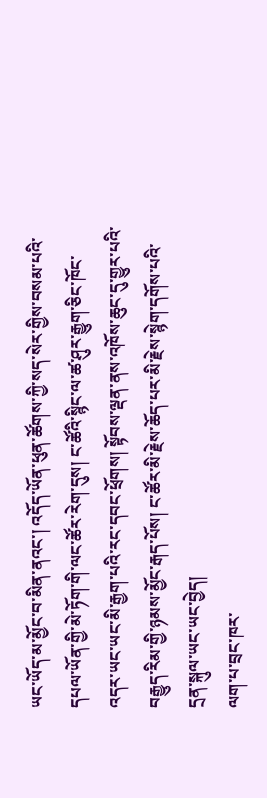ཡང་ཡོད་མ་མྱོང་བ་མིན་ནའང་། འདོད་ཡོན་ཕུན་ཚོགས་ཀྱི་སད་སེར་གྱིས་བསམ་པའི་དཔལ་ཡོན་གྱི་མེ་ཏོག་གི་ལང་ཚོར་རེག་དུས། ང་ཚོའི་སྙིང་ལ་ཚ་ཤུར་རྒྱུག་ཅིང་ཁོང་འདར་ཡང་ཡང་མི་རྒྱག་པའི་རང་དབང་ཕྲོགས། སྟོབས་ལྡན་ནས་འཁོས་ཆུང་དུ་གྱུར་པའི་བརྒྱུད་རིམ་གྱི་ཉམས་མྱོང་རྒད་པོས། ང་ཚོར་མི་རྗེས་ཆོད་པར་མི་རྗེས་སྙེག་དགོས་པའི་དྲན་སྐུལ་ཡང་ཡང་བྱེད།
ལག་པ་བྲང་ཁར་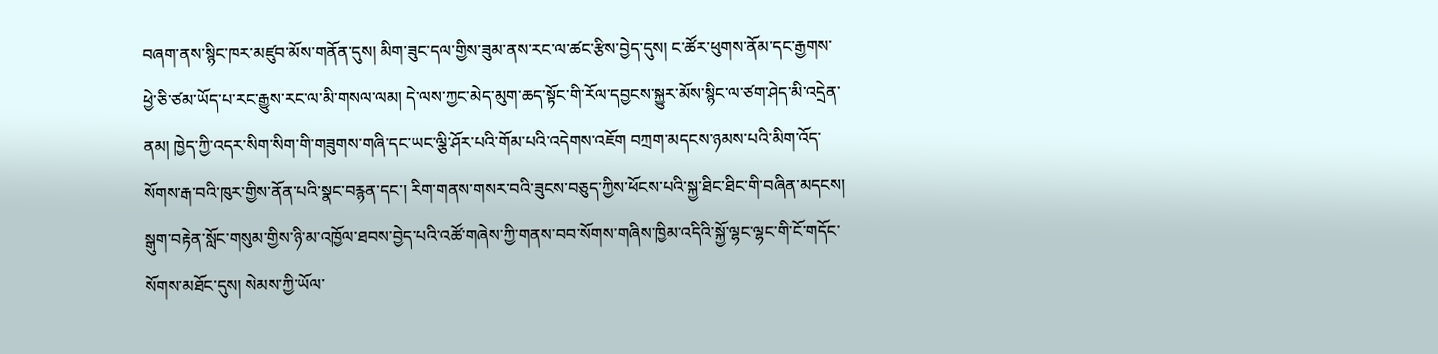བཞག་ནས་སྙིང་ཁར་མཛུབ་མོས་གནོན་དུས། མིག་ཟུང་དལ་གྱིས་ཟུམ་ནས་རང་ལ་ཚང་རྩིས་བྱེད་དུས། ང་ཚོར་ཕུགས་ནོམ་དང་རྒྱགས་ཕྱེ་ཅི་ཙམ་ཡོད་པ་རང་རྒྱུས་རང་ལ་མི་གསལ་ལམ། དེ་ལས་ཀྱང་མེད་མུག་ཆད་སྟོང་གི་རོལ་དབྱངས་སྐྱུར་མོས་སྙིང་ལ་ཙག་ཤེད་མི་འདྲེན་ནམ། ཁྱེད་ཀྱི་འདར་སིག་སིག་གི་གཟུགས་གཞི་དང་ཡང་ལྕི་ཤོར་པའི་གོམ་པའི་འདེགས་འཇོག བཀྲག་མདངས་ཉམས་པའི་མིག་འོད་སོགས་རྒ་བའི་ཁུར་གྱིས་ནོན་པའི་སྣང་བརྙན་དང་། རིག་གནས་གསར་བའི་ཟུངས་བཅུད་ཀྱིས་ཕོངས་པའི་སྐྱ་ཐིང་ཐིང་གི་བཞིན་མདངས། སྒུག་བརྟེན་སློང་གསུམ་གྱིས་ཉི་མ་འཁྱོལ་ཐབས་བྱེད་པའི་འཚོ་གཞེས་ཀྱི་གནས་བབ་སོགས་གཞིས་ཁྱིམ་འདིའི་སྐྱོ་ལྷང་ལྷང་གི་ངོ་གདོང་སོགས་མཐོང་དུས། སེམས་ཀྱི་ཡོལ་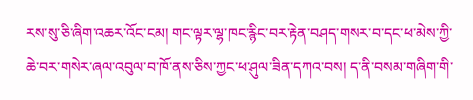རས་སུ་ཅི་ཞིག་འཆར་འོང་ངམ། གང་ལྟར་ལྷ་ཁང་རྙིང་བར་རྟེན་བཤད་གསར་བ་དང་ཕ་མེས་ཀྱི་ཆེ་བར་གསེར་ཞལ་འབུལ་བ་ཁོ་ནས་ཅིས་ཀྱང་ཕ་ཤུལ་ཟིན་དཀའ་བས། ད་ནི་བསམ་གཞིག་གི་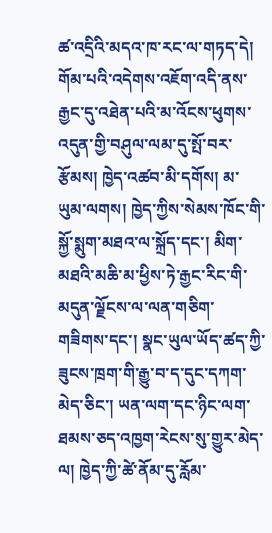ཚ་འདྲིའི་མདའ་ཁ་རང་ལ་གཏད་དེ། གོམ་པའི་འདེགས་འཇོག་འདི་ནས་རྒྱང་དུ་འཐེན་པའི་མ་འོངས་ཕུགས་འདུན་གྱི་བཤུལ་ལམ་དུ་སྤོ་བར་རྩོམས། ཁྱེད་འཚབ་མི་དགོས། མ་ཡུམ་ལགས། ཁྱེད་ཀྱིས་སེམས་ཁོང་གི་སྐྱོ་སྨུག་མཐའ་ལ་སྐྲོད་དང་། མིག་མཐའི་མཆི་མ་ཕྱིས་ཏེ་རྒྱང་རིང་གི་མདུན་ལྗོངས་ལ་ལན་གཅིག་གཟིགས་དང་། སྣང་ཡུལ་ཡོད་ཚད་ཀྱི་ཟུངས་ཁྲག་གི་རྒྱུ་བ་ད་དུང་དཀག་མེད་ཅིང་། ཡན་ལག་དང་ཉིང་ལག་ཐམས་ཅད་འཁྱག་རེངས་སུ་གྱུར་མེད་ལ། ཁྱེད་ཀྱི་ཚེ་ནོམ་དུ་རློམ་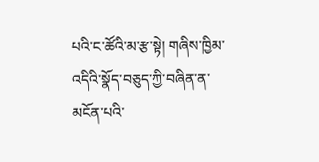པའི་ང་ཚོའི་མ་རྩ་སྟེ། གཞིས་ཁྱིམ་འདིའི་སྣོད་བཅུད་ཀྱི་བཞིན་ན་མངོན་པའི་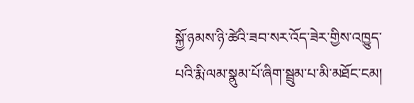སྐྱོ་ཉམས་ཉི་ཚེའི་ཟབ་སར་འོད་ཟེར་གྱིས་འཁྱུད་པའི་རྨི་ལམ་སྣུམ་པོ་ཞིག་སྦྲུམ་པ་མི་མཐོང་ངམ།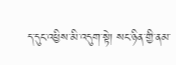ད་དུང་འཕྱིས་མི་འདུག་སྟེ། སང་ཉིན་གྱི་ནམ་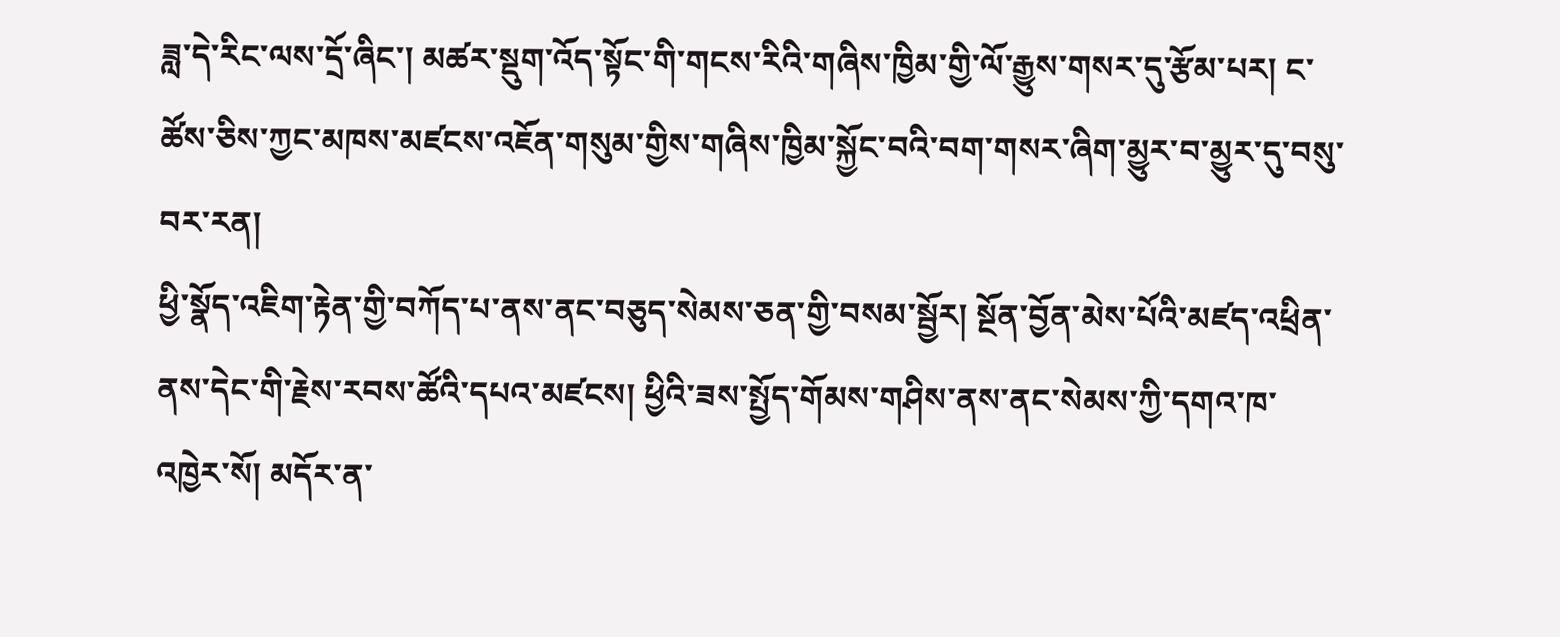ཟླ་དེ་རིང་ལས་དྲོ་ཞིང་། མཚར་སྡུག་འོད་སྟོང་གི་གངས་རིའི་གཞིས་ཁྱིམ་གྱི་ལོ་རྒྱུས་གསར་དུ་རྩོམ་པར། ང་ཚོས་ཅིས་ཀྱང་མཁས་མཛངས་འཇོན་གསུམ་གྱིས་གཞིས་ཁྱིམ་སྐྱོང་བའི་བག་གསར་ཞིག་མྱུར་བ་མྱུར་དུ་བསུ་བར་རན།
ཕྱི་སྣོད་འཇིག་རྟེན་གྱི་བཀོད་པ་ནས་ནང་བཅུད་སེམས་ཅན་གྱི་བསམ་སྦྱོར། སྔོན་བྱོན་མེས་པོའི་མཛད་འཕྲིན་ནས་དེང་གི་རྗེས་རབས་ཚོའི་དཔའ་མཛངས། ཕྱིའི་ཟས་སྤྱོད་གོམས་གཤིས་ནས་ནང་སེམས་ཀྱི་དགའ་ཁ་འཁྱེར་སོ། མདོར་ན་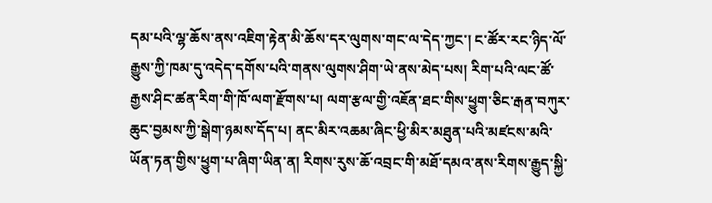དམ་པའི་ལྷ་ཆོས་ནས་འཇིག་རྟེན་མི་ཆོས་དར་ལུགས་གང་ལ་དེད་ཀྱང་། ང་ཚོར་རང་ཉིད་ལོ་རྒྱུས་ཀྱི་ཁམ་དུ་འདེད་དགོས་པའི་གནས་ལུགས་ཤིག་ཡེ་ནས་མེད་པས། རིག་པའི་ལང་ཚོ་རྒྱས་ཤིང་ཚན་རིག་གི་ཁོ་ལག་རྫོགས་པ། ལག་རྩལ་གྱི་འཇོན་ཐང་གིས་ཕྱུག་ཅིང་རྒན་བཀུར་ཆུང་བྱམས་ཀྱི་སྒེག་ཉམས་དོད་པ། ནང་མིར་འཆམ་ཞིང་ཕྱི་མིར་མཐུན་པའི་མཛངས་མའི་ཡོན་ཏན་གྱིས་ཕྱུག་པ་ཞིག་ཡིན་ན། རིགས་རུས་ཆོ་འབྲང་གི་མཐོ་དམའ་ནས་རིགས་རྒྱུད་སྐྱི་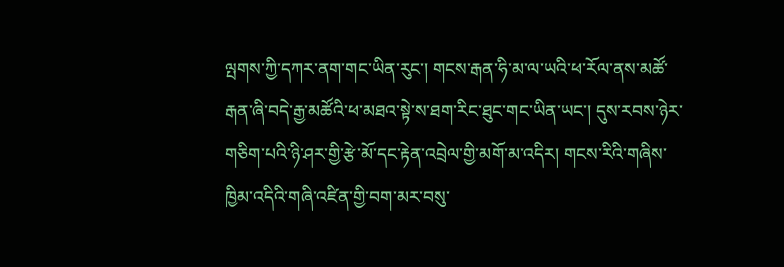ལྤགས་ཀྱི་དཀར་ནག་གང་ཡིན་རུང་། གངས་རྒན་ཧི་མ་ལ་ཡའི་ཕ་རོལ་ནས་མཚོ་རྒན་ཞི་བདེ་རྒྱ་མཚོའི་ཕ་མཐའ་སྟེ་ས་ཐག་རིང་ཐུང་གང་ཡིན་ཡང་། དུས་རབས་ཉེར་གཅིག་པའི་ཉི་ཤར་གྱི་རྩེ་མོ་དང་རྟེན་འབྲེལ་གྱི་མགོ་མ་འདིར། གངས་རིའི་གཞིས་ཁྱིམ་འདིའི་གཞི་འཛིན་གྱི་བག་མར་བསུ་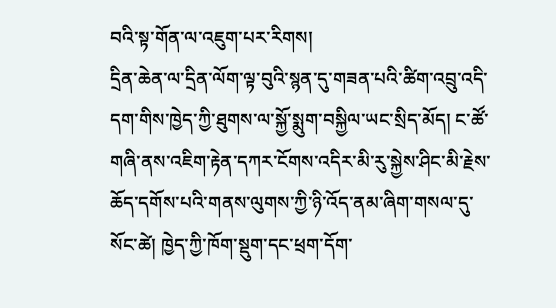བའི་སྟ་གོན་ལ་འཇུག་པར་རིགས།
དྲིན་ཆེན་ལ་དྲིན་ལོག་ལྟ་བུའི་སྙན་དུ་གཟན་པའི་ཚིག་འབྲུ་འདི་དག་གིས་ཁྱེད་ཀྱི་ཐུགས་ལ་སྐྱོ་སྨུག་བསྐྱིལ་ཡང་སྲིད་མོད། ང་ཚོ་གཞི་ནས་འཇིག་རྟེན་དཀར་ངོགས་འདིར་མི་རུ་སྐྱེས་ཤིང་མི་རྗེས་ཆོད་དགོས་པའི་གནས་ལུགས་ཀྱི་ཉི་འོད་ནམ་ཞིག་གསལ་དུ་སོང་ཚེ། ཁྱེད་ཀྱི་ཁོག་སྡུག་དང་ཕྲག་དོག་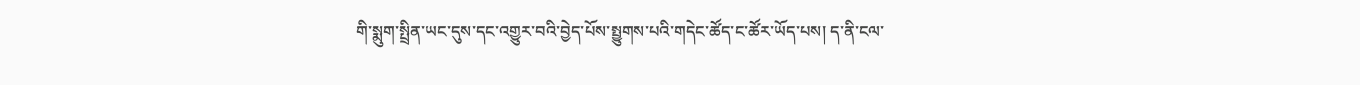གི་སྨུག་སྤྲིན་ཡང་དུས་དང་འགྱུར་བའི་བྱེད་པོས་སྤྱུགས་པའི་གདེང་ཚོད་ང་ཚོར་ཡོད་པས། ད་ནི་ངལ་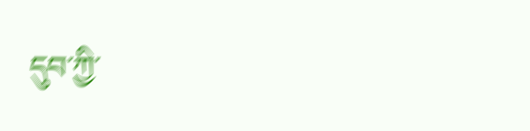དུབ་ཀྱི་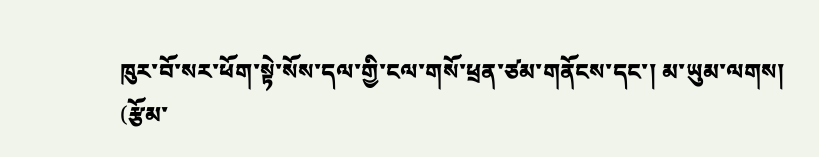ཁུར་བོ་སར་ཕོག་སྟེ་སོས་དལ་གྱི་ངལ་གསོ་ཕྲན་ཙམ་གནོངས་དང་། མ་ཡུམ་ལགས།
(རྩོམ་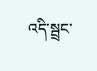འདི་སྦྲང་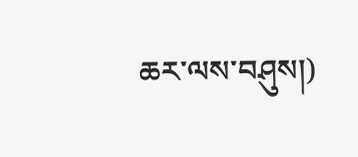ཆར་ལས་བཤུས།)